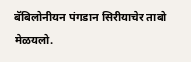बॅबिलोनीयन पंगडान सिरीयाचेर ताबो मेळयलो.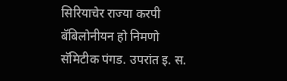सिरियाचेर राज्या करपी बॅबिलोनीयन हो निमणो सॅमिटीक पंगड. उपरांत इ. स.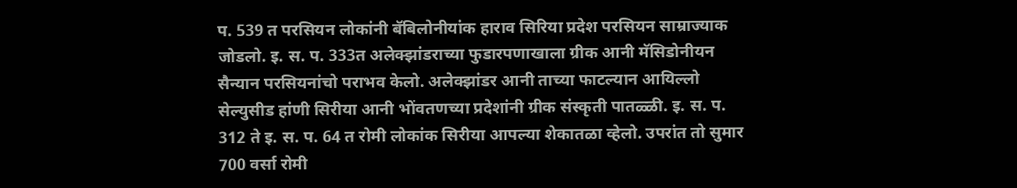प. 539 त परसियन लोकांनी बॅबिलोनीयांक हाराव सिरिया प्रदेश परसियन साम्राज्याक जोडलो. इ. स. प. 333त अलेक्झांडराच्या फुडारपणाखाला ग्रीक आनी मॅसिडोनीयन सैन्यान परसियनांचो पराभव केलो. अलेक्झांडर आनी ताच्या फाटल्यान आयिल्लो सेल्युसीड हांणी सिरीया आनी भोंवतणच्या प्रदेशांनी ग्रीक संस्कृती पातळ्ळी. इ. स. प. 312 ते इ. स. प. 64 त रोमी लोकांक सिरीया आपल्या शेकातळा व्हेलो. उपरांत तो सुमार 700 वर्सा रोमी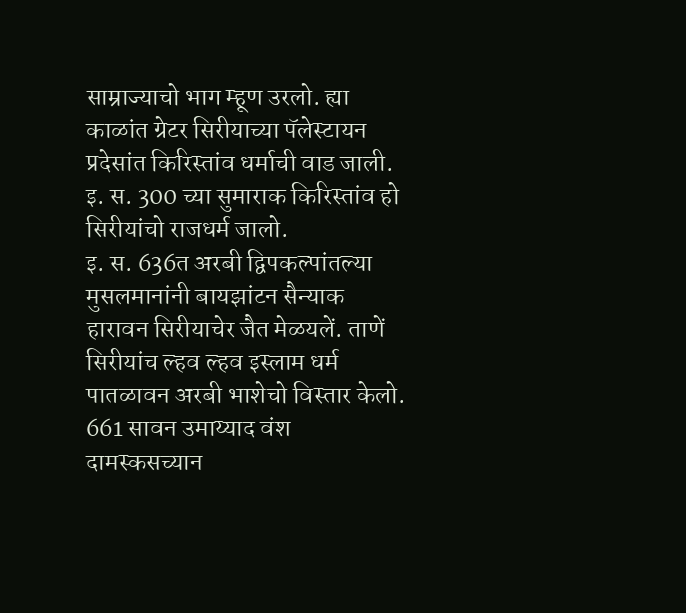साम्राज्याचो भाग म्हूण उरलो. ह्या काळांत ग्रेटर सिरीयाच्या पॅलेस्टायन प्रदेसांत किरिस्तांव धर्माची वाड जाली. इ. स. 300 च्या सुमाराक किरिस्तांव हो सिरीयांचो राजधर्म जालो.
इ. स. 636त अरबी द्विपकल्पांतल्या मुसलमानांनी बायझांटन सैन्याक हारावन सिरीयाचेर जैत मेळयलें. ताणें सिरीयांच ल्हव ल्हव इस्लाम धर्म पातळावन अरबी भाशेचो विस्तार केलो. 661 सावन उमाय्याद वंश दामस्कसच्यान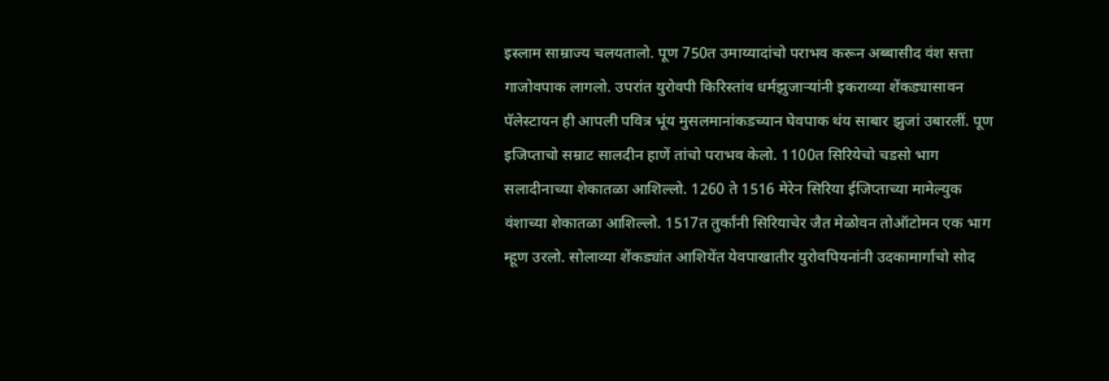इस्लाम साम्राज्य चलयतालो. पूण 750त उमाय्यादांचो पराभव करून अब्बासीद वंश सत्ता गाजोवपाक लागलो. उपरांत युरोवपी किरिस्तांव धर्मझुजाऱ्यांनी इकराव्या शेंकड्यासावन पॅलेस्टायन ही आपली पवित्र भूंय मुसलमानांकडच्यान घेवपाक थंय साबार झुजां उबारलीं. पूण इजिप्ताचो सम्राट सालदीन हाणें तांचो पराभव केलो. 1100त सिरियेचो चडसो भाग सलादीनाच्या शेकातळा आशिल्लो. 1260 ते 1516 मेरेन सिरिया ईजिप्ताच्या मामेल्युक वंशाच्या शेकातळा आशिल्लो. 1517त तुर्कांनी सिरियाचेर जैत मेळोवन तोऑटोमन एक भाग म्हूण उरलो. सोलाव्या शेंकड्यांत आशियेंत येवपाखातीर युरोवपियनांनी उदकामार्गाचो सोद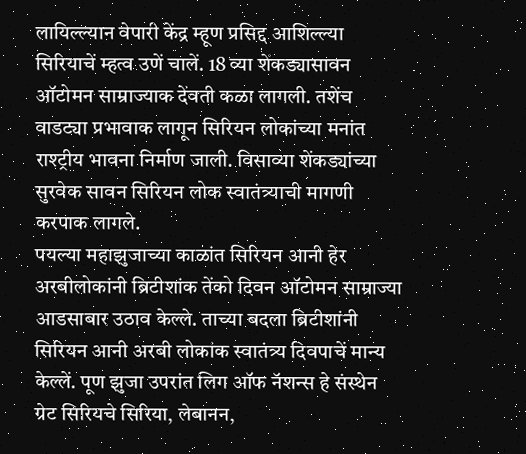लायिल्ल्यान वेपारी केंद्र म्हूण प्रसिद्द आशिल्ल्या सिरियाचें म्हत्व उणें चालें. 18 व्या शेंकड्यासावन ऑटोमन साम्राज्याक देंवती कळा लागली. तशेंच वाडट्या प्रभावाक लागून सिरियन लोकांच्या मनांत राश्ट्रीय भावना निर्माण जाली. विसाव्या शेंकड्यांच्या सुरवेक सावन सिरियन लोक स्वातंत्र्याची मागणी करपाक लागले.
पयल्या महाझुजाच्या काळांत सिरियन आनी हेर अरबीलोकांनी ब्रिटीशांक तेंको दिवन ऑटोमन साम्राज्या आडसाबार उठाव केल्ले. ताच्या बदला ब्रिटीशांनी सिरियन आनी अरबी लोकांक स्वातंत्र्य दिवपाचें मान्य केल्लें. पूण झुजा उपरांत लिग ऑफ नॅशन्स हे संस्थेन ग्रेट सिरियचे सिरिया, लेबानन,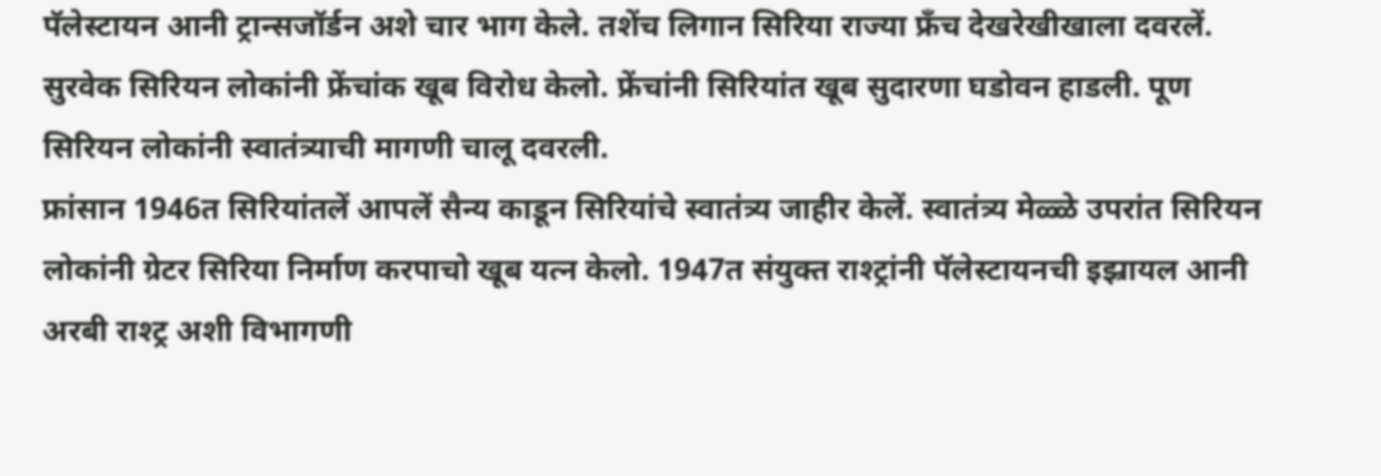पॅलेस्टायन आनी ट्रान्सजॉर्डन अशे चार भाग केले. तशेंच लिगान सिरिया राज्या फ्रँच देखरेखीखाला दवरलें. सुरवेक सिरियन लोकांनी फ्रेंचांक खूब विरोध केलो. फ्रेंचांनी सिरियांत खूब सुदारणा घडोवन हाडली. पूण सिरियन लोकांनी स्वातंत्र्याची मागणी चालू दवरली.
फ्रांसान 1946त सिरियांतलें आपलें सैन्य काडून सिरियांचे स्वातंत्र्य जाहीर केलें. स्वातंत्र्य मेळ्ळे उपरांत सिरियन लोकांनी ग्रेटर सिरिया निर्माण करपाचो खूब यत्न केलो. 1947त संयुक्त राश्ट्रांनी पॅलेस्टायनची इझ्रायल आनी अरबी राश्ट्र अशी विभागणी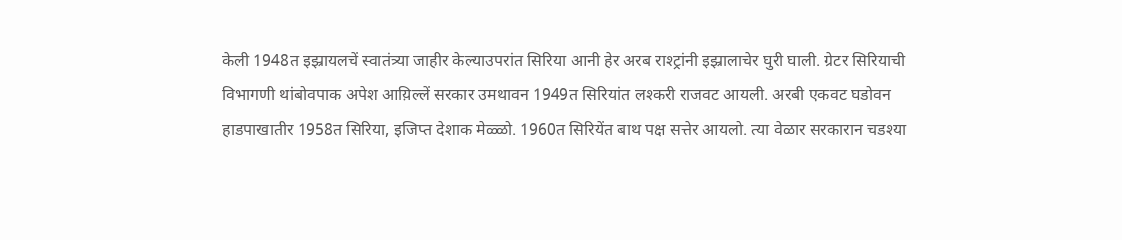केली 1948त इझ्रायलचें स्वातंत्र्या जाहीर केल्याउपरांत सिरिया आनी हेर अरब राश्ट्रांनी इझ्रालाचेर घुरी घाली. ग्रेटर सिरियाची विभागणी थांबोवपाक अपेश आय़िल्लें सरकार उमथावन 1949त सिरियांत लश्करी राजवट आयली. अरबी एकवट घडोवन हाडपाखातीर 1958त सिरिया, इजिप्त देशाक मेळ्ळो. 1960त सिरियेंत बाथ पक्ष सत्तेर आयलो. त्या वेळार सरकारान चडश्या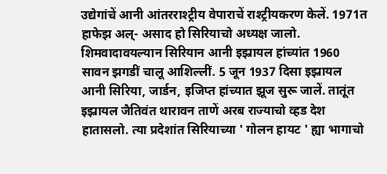उद्येगांचें आनी आंतरराश्ट्रीय वेपाराचें राश्ट्रीयकरण केलें. 1971त हाफेझ अल्- असाद हो सिरियाचो अध्यक्ष जालो.
शिमवादावयल्यान सिरियान आनी इझ्रायल हांच्यांत 1960 सावन झगडीं चालू आशिल्लीं. 5 जून 1937 दिसा इझ्रायल आनी सिरिया, जार्डन, इजिप्त हांच्यात झूज सुरू जालें. तातूंत इझ्रायल जैतिवंत थारावन ताणें अरब राज्याचो व्हड देश हातासलो. त्या प्रदेशांत सिरियाच्या ' गोलन हायट ' ह्या भागाचो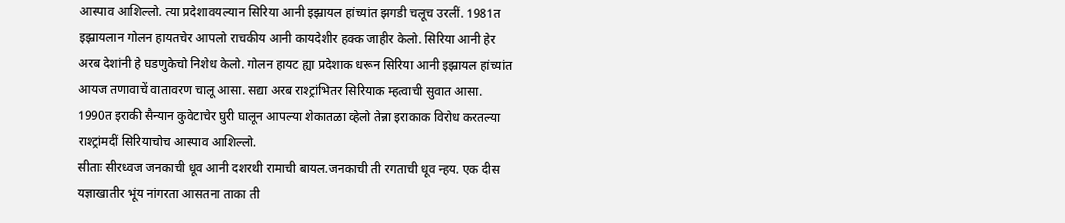आस्पाव आशिल्लो. त्या प्रदेशावयल्यान सिरिया आनी इझ्रायल हांच्यांत झगडी चलूच उरलीं. 1981त इझ्रायलान गोलन हायतचेर आपलो राचकीय आनी कायदेशीर हक्क जाहीर केलो. सिरिया आनी हेर अरब देशांनी हे घडणुकेचो निशेध केलो. गोलन हायट ह्या प्रदेशाक धरून सिरिया आनी इझ्रायल हांच्यांत आयज तणावाचें वातावरण चालू आसा. सद्या अरब राश्ट्रांभितर सिरियाक म्हत्वाची सुवात आसा. 1990त इराकी सैन्यान कुवेटाचेर घुरी घालून आपल्या शेकातळा व्हेलो तेन्ना इराकाक विरोध करतल्या राश्ट्रांमदीं सिरियाचोच आस्पाव आशिल्लो.
सीताः सीरध्वज जनकाची धूव आनी दशरथी रामाची बायल.जनकाची ती रगताची धूव न्हय. एक दीस यज्ञाखातीर भूंय नांगरता आसतना ताका ती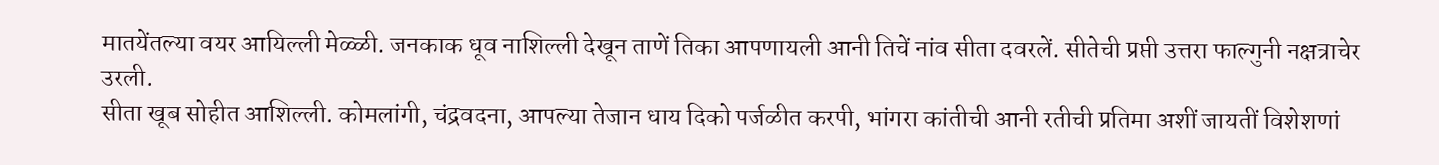मातयेंतल्या वयर आयिल्ली मेळ्ळी. जनकाक धूव नाशिल्ली देखून ताणें तिका आपणायली आनी तिचें नांव सीता दवरलें. सीतेची प्रप्ती उत्तरा फाल्गुनी नक्षत्राचेर उरली.
सीता खूब सोहीत आशिल्ली. कोमलांगी, चंद्रवदना, आपल्या तेजान धाय दिको पर्जळीत करपी, भांगरा कांतीची आनी रतीची प्रतिमा अशीं जायतीं विशेशणां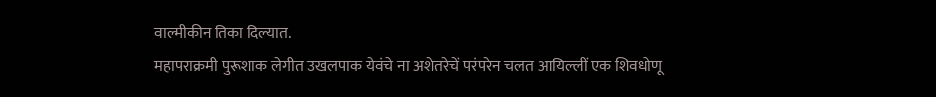वाल्मीकीन तिका दिल्यात.
महापराक्रमी पुरूशाक लेगीत उखलपाक येवंचे ना अशेतरेचें परंपरेन चलत आयिल्लीं एक शिवधोणू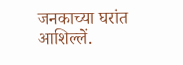जनकाच्या घरांत आशिल्लें.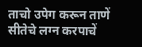ताचो उपेग करून ताणें सीतेचे लग्न करपाचें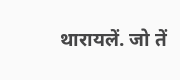थारायलें. जो तें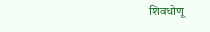शिवधोणू